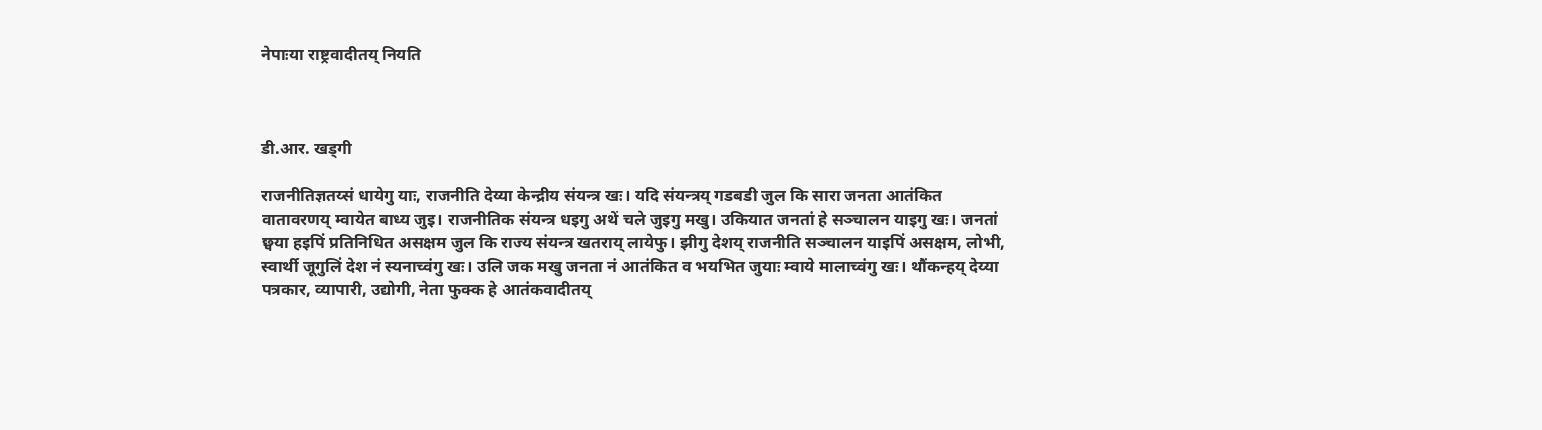नेपाःया राष्ट्रवादीतय् नियति



डी.आर. खड्गी

राजनीतिज्ञतय्सं धायेगु याः, राजनीति देय्या केन्द्रीय संयन्त्र खः। यदि संयन्त्रय् गडबडी जुल कि सारा जनता आतंकित वातावरणय् म्वायेत बाध्य जुइ। राजनीतिक संयन्त्र धइगु अथें चले जुइगु मखु। उकियात जनतां हे सञ्चालन याइगु खः। जनतां छ्वया हइपिं प्रतिनिधित असक्षम जुल कि राज्य संयन्त्र खतराय् लायेफु। झीगु देशय् राजनीति सञ्चालन याइपिं असक्षम, लोभी, स्वार्थी जूगुलिं देश नं स्यनाच्वंगु खः। उलि जक मखु जनता नं आतंकित व भयभित जुयाः म्वाये मालाच्वंगु खः। थौंकन्हय् देय्या पत्रकार, व्यापारी, उद्योगी, नेता फुक्क हे आतंकवादीतय्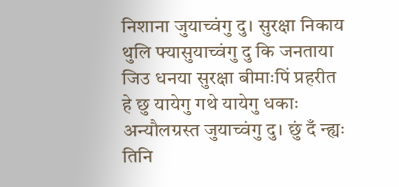निशाना जुयाच्वंगु दु। सुरक्षा निकाय थुलि फ्यासुयाच्वंगु दु कि जनताया जिउ धनया सुरक्षा बीमाःपिं प्रहरीत हे छु यायेगु गथे यायेगु धकाः अन्यौलग्रस्त जुयाच्वंगु दु। छुं दँ न्ह्यः तिनि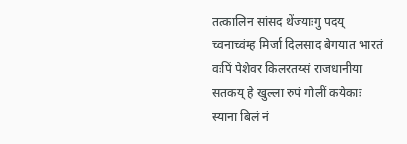तत्कालिन सांसद थेंज्याःगु पदय् च्वनाच्वंम्ह मिर्जा दिलसाद बेगयात भारतं वःपिं पेशेवर किलरतय्सं राजधानीया सतकय् हे खुल्ला रुपं गोलीं कयेकाः स्याना बिलं नं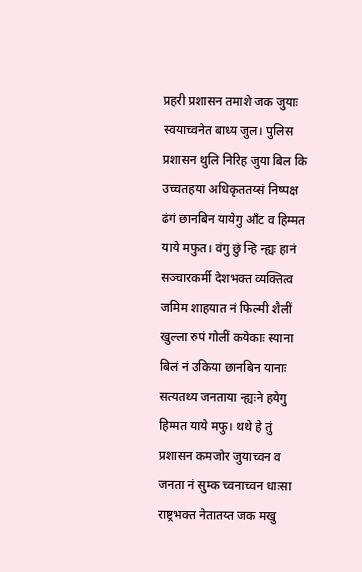प्रहरी प्रशासन तमाशे जक जुयाः स्वयाच्वनेत बाध्य जुल। पुलिस प्रशासन थुलि निरिह जुया बिल कि उच्चतहया अधिकृततय्सं निष्पक्ष ढंगं छानबिन यायेगु आँट व हिम्मत याये मफुत। वंगु छुं न्हि न्ह्यः हानं सञ्चारकर्मी देशभक्त व्यक्तित्व जमिम शाहयात नं फिल्मी शैलीं खुल्ला रुपं गोलीं कयेकाः स्याना बिलं नं उकिया छानबिन यानाः सत्यतथ्य जनताया न्ह्यःने हयेगु हिम्मत याये मफु। थथे हे तुं प्रशासन कमजोर जुयाच्वन व जनता नं सुम्क च्वनाच्वन धाःसा राष्ट्रभक्त नेतातय्त जक मखु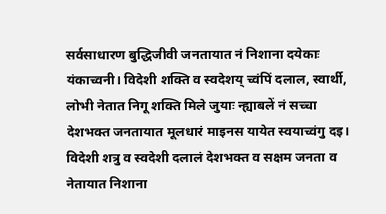सर्वसाधारण बुद्धिजीवी जनतायात नं निशाना दयेकाः यंकाच्वनी। विदेशी शक्ति व स्वदेशय् च्वंपिं दलाल, स्वार्थी, लोभी नेतात निगू शक्ति मिले जुयाः न्ह्याबलें नं सच्चा देशभक्त जनतायात मूलधारं माइनस यायेत स्वयाच्वंगु दइ। विदेशी शत्रु व स्वदेशी दलालं देशभक्त व सक्षम जनता व नेतायात निशाना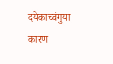दयेकाच्वंगुया कारण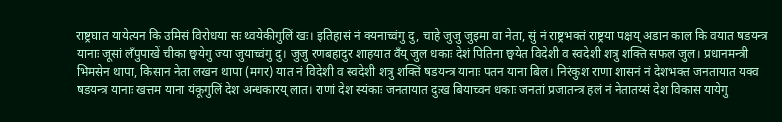राष्ट्रघात यायेत्यन कि उमिसं विरोधया सः थ्वयेकीगुलिं खः। इतिहासं नं क्यनाच्वंगु दु, चाहे जुजु जुइमा वा नेता, सुं नं राष्ट्रभक्तं राष्ट्रया पक्षय् अडान काल कि वयात षडयन्त्र यानाः जूसां लँपुपाखें चीका छ्वयेगु ज्या जुयाच्वंगु दु। जुजु रणबहादुर शाहयात वँय् जुल धकाः देशं पितिना छ्वयेत विदेशी व स्वदेशी शत्रु शक्ति सफल जुल। प्रधानमन्त्री भिमसेन थापा, किसान नेता लखन थापा (मगर) यात नं विदेशी व स्वदेशी शत्रु शक्तिं षडयन्त्र यानाः पतन याना बिल। निरंकुश राणा शासनं नं देशभक्त जनतायात यक्व षडयन्त्र यानाः खत्तम याना यंकूगुलिं देश अन्धकारय् लात। राणां देश स्यंकाः जनतायात दुःख बियाच्वन धकाः जनतां प्रजातन्त्र हलं नं नेतातय्सं देश विकास यायेगु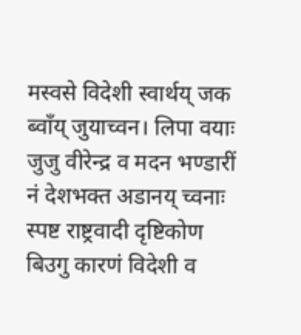मस्वसे विदेशी स्वार्थय् जक ब्वाँय् जुयाच्वन। लिपा वयाः जुजु वीरेन्द्र व मदन भण्डारीं नं देशभक्त अडानय् च्वनाः स्पष्ट राष्ट्रवादी दृष्टिकोण बिउगु कारणं विदेशी व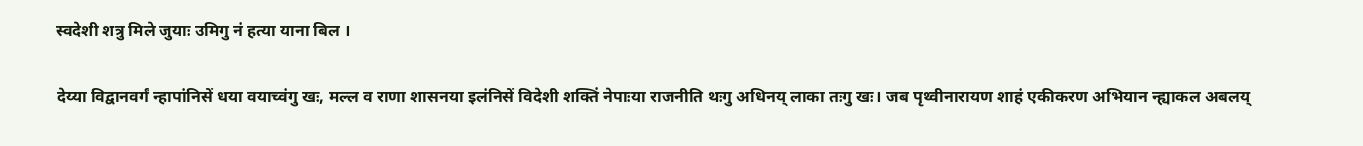स्वदेशी शत्रु मिले जुयाः उमिगु नं हत्या याना बिल ।

देय्या विद्वानवर्गं न्हापांनिसें धया वयाच्वंगु खः, मल्ल व राणा शासनया इलंनिसें विदेशी शक्तिं नेपाःया राजनीति थःगु अधिनय् लाका तःगु खः। जब पृथ्वीनारायण शाहं एकीकरण अभियान न्ह्याकल अबलय्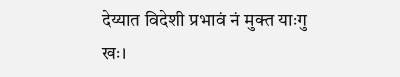देय्यात विदेशी प्रभावं नं मुक्त याःगु खः।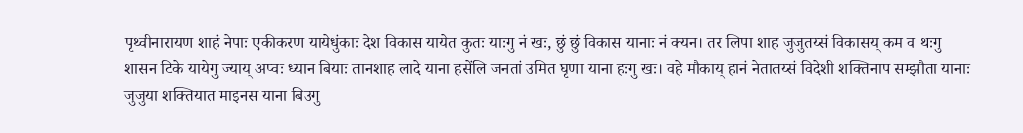पृथ्वीनारायण शाहं नेपाः एकीकरण यायेधुंकाः देश विकास यायेत कुतः याःगु नं खः, छुं छुं विकास यानाः नं क्यन। तर लिपा शाह जुजुतय्सं विकासय् कम व थःगु शासन टिके यायेगु ज्याय् अप्वः ध्यान बियाः तानशाह लादे याना हसेंलि जनतां उमित घृणा याना हःगु खः। वहे मौकाय् हानं नेतातय्सं विदेशी शक्तिनाप सम्झौता यानाः जुजुया शक्तियात माइनस याना बिउगु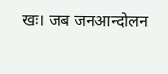खः। जब जनआन्दोलन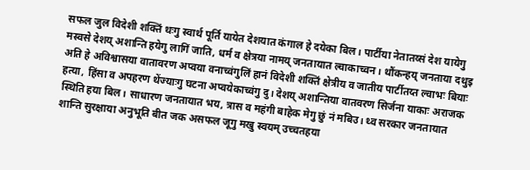सफल जुल विदेशी शक्तिं थःगु स्वार्थ पूर्ति यायेत देशयात कंगाल हे दयेका बिल। पार्टीया नेतातय्सं देश यायेगु मस्वसे देशय् अशान्ति हयेगु लागिं जाति, धर्म व क्षेत्रया नामय् जनतायात ल्वाकाच्वन। थौंकन्हय् जनताया दथुइ अति हे अविश्वासया वातावरण अप्वया वनाच्वंगुलिं हानं विदेशी शक्तिं क्षेत्रीय व जातीय पार्टीतय्त ल्वाभः बियाः हत्या, हिंसा व अपहरण थेंज्याःगु घटना अप्वयेकाच्वंगु दु। देशय् अशान्तिया वातवरण सिर्जना याकाः अराजक स्थिति हया बिल। साधारण जनतायात भय, त्रास व महंगी बाहेक मेगु छुं नं मबिउ। थ्व सरकार जनतायात शान्ति सुरक्षाया अनुभूति बीत जक असफल जूगु मखु स्वयम् उच्चतहया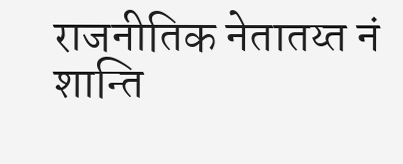राजनीतिक नेतातय्त नं शान्ति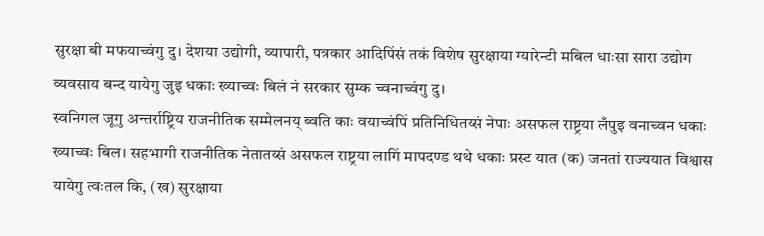सुरक्षा बी मफयाच्वंगु दु। देशया उद्योगी, व्यापारी, पत्रकार आदिपिंसं तकं विशेष सुरक्षाया ग्यारेन्टी मबिल धाःसा सारा उद्योग व्यवसाय बन्द यायेगु जुइ धकाः ख्याच्वः बिलं नं सरकार सुम्क च्वनाच्वंगु दु।
स्वनिगल जूगु अन्तर्राष्ट्रिय राजनीतिक सम्मेलनय् ब्वति काः वयाच्वंपिं प्रतिनिधितय्सं नेपाः असफल राष्ट्रया लँपुइ वनाच्वन धकाः ख्याच्वः बिल। सहभागी राजनीतिक नेतातय्सं असफल राष्ट्रया लागिं मापदण्ड थथे धकाः प्रस्ट यात (क) जनतां राज्ययात विश्वास यायेगु त्वःतल कि, (ख) सुरक्षाया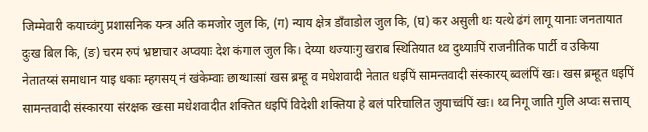जिम्मेवारी कयाच्वंगु प्रशासनिक यन्त्र अति कमजोर जुल कि, (ग) न्याय क्षेत्र डाँवाडोल जुल कि, (घ) कर असुली थः यत्थे ढंगं लागू यानाः जनतायात दुःख बिल कि, (ङ) चरम रुपं भ्रष्टाचार अप्वयाः देश कंगाल जुल कि। देय्या थज्याःगु खराब स्थितियात थ्व दुथ्याःपिं राजनीतिक पार्टी व उकिया नेतातय्सं समाधान याइ धकाः म्हगसय् नं खंकेम्वाः छाय्धाःसां खस ब्रम्हू व मधेशवादी नेतात धइपिं सामन्तवादी संस्कारय् ब्वलंपिं खः। खस ब्रम्हूत धइपिं सामन्तवादी संस्कारया संरक्षक खःसा मधेशवादीत शक्तित धइपिं विदेशी शक्तिया हे बलं परिचालित जुयाच्वंपिं खः। थ्व निगू जाति गुलि अप्वः सत्ताय्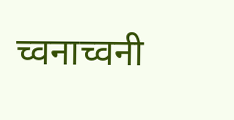च्वनाच्वनी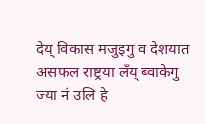देय् विकास मजुइगु व देशयात असफल राष्ट्रया लँय् ब्वाकेगु ज्या नं उलि हे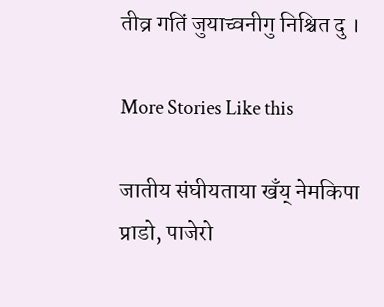तीव्र गतिं जुयाच्वनीगु निश्चित दु ।

More Stories Like this

जातीय संघीयताया खँय् नेमकिपा
प्राडो, पाजेरो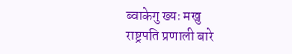ब्वाकेगु ख्यः मखु
राष्ट्रपति प्रणाली बारे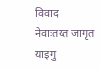विवाद
नेवाःतय्त जागृत याइगु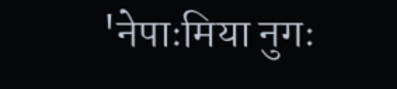'नेपाःमिया नुगः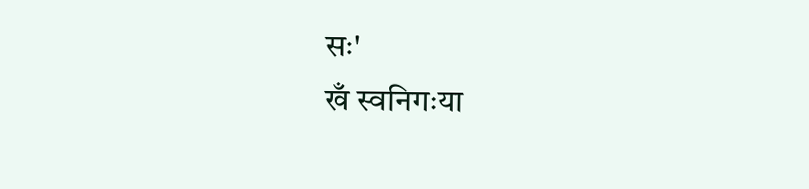सः'
खँ स्वनिगःया